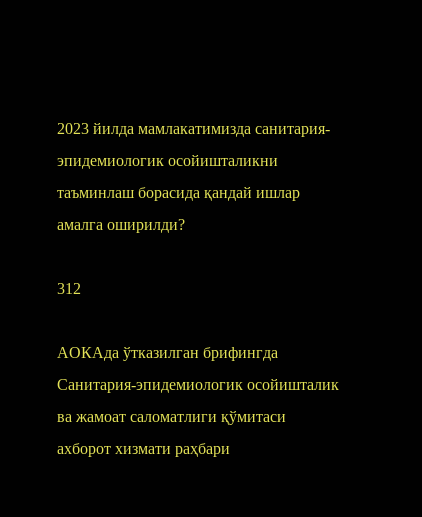2023 йилда мамлакатимизда санитария-эпидемиологик осойишталикни таъминлаш борасида қандай ишлар амалга оширилди?

312

АОКАда ўтказилган брифингда Санитария-эпидемиологик осойишталик ва жамоат саломатлиги қўмитаси ахборот хизмати раҳбари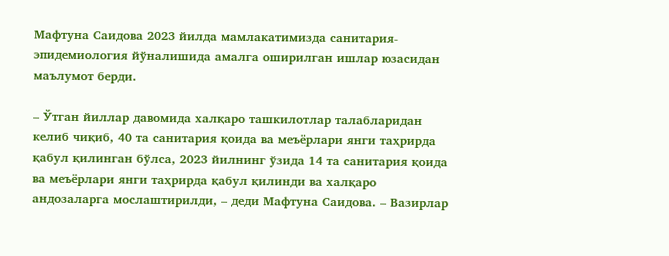Мафтуна Саидова 2023 йилда мамлакатимизда санитария-эпидемиология йўналишида амалга оширилган ишлар юзасидан маълумот берди.

– Ўтган йиллар давомида халқаро ташкилотлар талабларидан келиб чиқиб, 40 та санитария қоида ва меъёрлари янги таҳрирда қабул қилинган бўлса, 2023 йилнинг ўзида 14 та санитария қоида ва меъёрлари янги таҳрирда қабул қилинди ва халқаро андозаларга мослаштирилди, – деди Мафтуна Саидова. – Вазирлар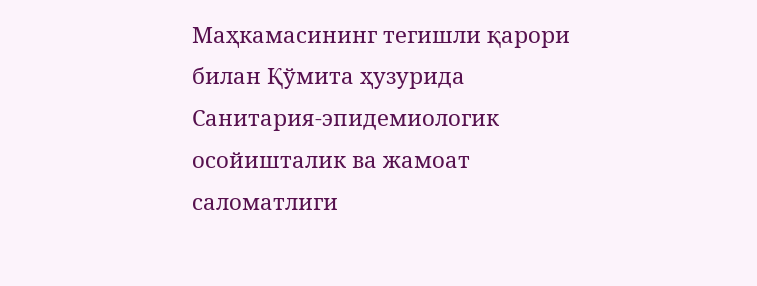Маҳкамасининг тегишли қарори билан Қўмита ҳузурида Санитария-эпидемиологик осойишталик ва жамоат саломатлиги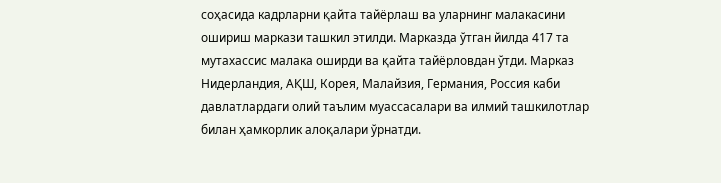соҳасида кадрларни қайта тайёрлаш ва уларнинг малакасини ошириш маркази ташкил этилди. Марказда ўтган йилда 417 та мутахассис малака оширди ва қайта тайёрловдан ўтди. Марказ Нидерландия, АҚШ, Корея, Малайзия, Германия, Россия каби давлатлардаги олий таълим муассасалари ва илмий ташкилотлар билан ҳамкорлик алоқалари ўрнатди.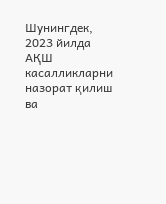Шунингдек, 2023 йилда АҚШ касалликларни назорат қилиш ва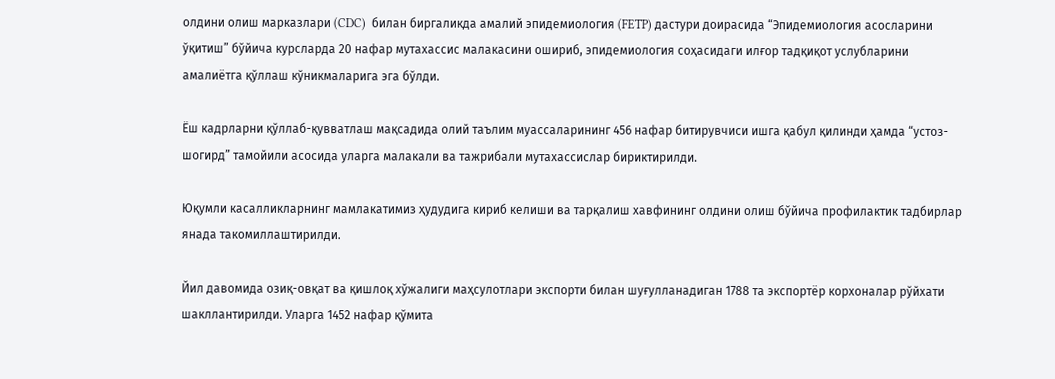олдини олиш марказлари (CDC)  билан биргаликда амалий эпидемиология (FETP) дастури доирасида “Эпидемиология асосларини ўқитиш” бўйича курсларда 20 нафар мутахассис малакасини ошириб, эпидемиология соҳасидаги илғор тадқиқот услубларини амалиётга қўллаш кўникмаларига эга бўлди.

Ёш кадрларни қўллаб-қувватлаш мақсадида олий таълим муассаларининг 456 нафар битирувчиси ишга қабул қилинди ҳамда “устоз-шогирд” тамойили асосида уларга малакали ва тажрибали мутахассислар бириктирилди.

Юқумли касалликларнинг мамлакатимиз ҳудудига кириб келиши ва тарқалиш хавфининг олдини олиш бўйича профилактик тадбирлар янада такомиллаштирилди.

Йил давомида озиқ-овқат ва қишлоқ хўжалиги маҳсулотлари экспорти билан шуғулланадиган 1788 та экспортёр корхоналар рўйхати шакллантирилди. Уларга 1452 нафар қўмита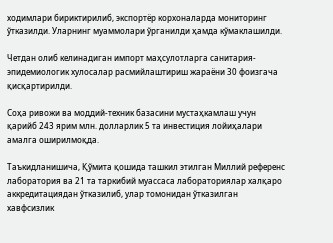ходимлари бириктирилиб, экспортёр корхоналарда мониторинг ўтказилди. Уларнинг муаммолари ўрганилди ҳамда кўмаклашилди.

Четдан олиб келинадиган импорт маҳсулотларга санитария-эпидемиологик хулосалар расмийлаштириш жараёни 30 фоизгача қисқартирилди.

Соҳа ривожи ва моддий-техник базасини мустаҳкамлаш учун қарийб 243 ярим млн. долларлик 5 та инвестиция лойиҳалари амалга оширилмоқда.

Таъкидланишича, Қўмита қошида ташкил этилган Миллий референс лаборатория ва 21 та таркибий муассаса лабораториялар халқаро аккредитациядан ўтказилиб, улар томонидан ўтказилган хавфсизлик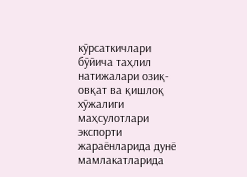кўрсаткичлари бўйича таҳлил натижалари озиқ-овқат ва қишлоқ хўжалиги маҳсулотлари экспорти жараёнларида дунё мамлакатларида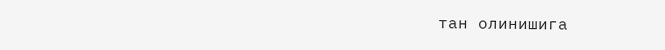тан олинишига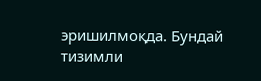эришилмоқда. Бундай тизимли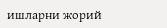ишларни жорий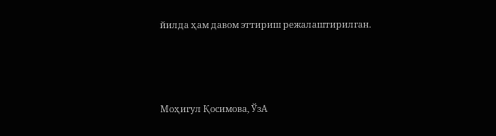йилда ҳам давом эттириш режалаштирилган.



Моҳигул Қосимова, ЎзА